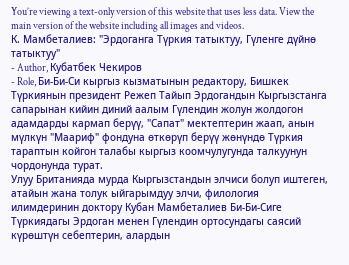You’re viewing a text-only version of this website that uses less data. View the main version of the website including all images and videos.
К. Мамбеталиев: "Эрдоганга Түркия татыктуу, Гүленге дүйнө татыктуу"
- Author, Кубатбек Чекиров
- Role, Би-Би-Си кыргыз кызматынын редактору, Бишкек
Түркиянын президент Режеп Тайып Эрдогандын Кыргызстанга сапарынан кийин диний аалым Гүлендин жолун жолдогон адамдарды кармап берүү, "Сапат" мектептерин жаап, анын мүлкүн "Маариф" фондуна өткөрүп берүү жөнүндө Түркия тараптын койгон талабы кыргыз коомчулугунда талкуунун чордонунда турат.
Улуу Британияда мурда Кыргызстандын элчиси болуп иштеген, атайын жана толук ыйгарымдуу элчи, филология илимдеринин доктору Кубан Мамбеталиев Би-Би-Сиге Түркиядагы Эрдоган менен Гүлендин ортосундагы саясий күрөштүн себептерин, алардын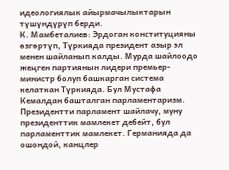идеологиялык айырмачылыктарын түшүндүрүп берди.
К. Мамбеталиев: Эрдоган конституцияны өзгөртүп, Түркияда президент азыр эл менен шайланып калды. Мурда шайлоодо жеңген партиянын лидери премьер-министр болуп башкарган система келаткан Түркияда. Бул Мустафа Кемалдан башталган парламентаризм. Президентти парламент шайлачу, муну президенттик мамлекет дебейт, бул парламенттик мамлекет. Германияда да ошондой, канцлер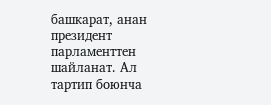башкарат, анан президент парламенттен шайланат. Ал тартип боюнча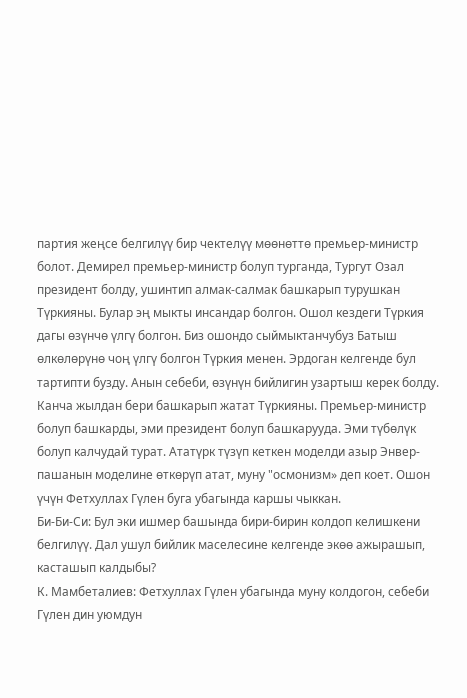партия жеңсе белгилүү бир чектелүү мөөнөттө премьер-министр болот. Демирел премьер-министр болуп турганда, Тургут Озал президент болду, ушинтип алмак-салмак башкарып турушкан Түркияны. Булар эң мыкты инсандар болгон. Ошол кездеги Түркия дагы өзүнчө үлгү болгон. Биз ошондо сыймыктанчубуз Батыш өлкөлөрүнө чоң үлгү болгон Түркия менен. Эрдоган келгенде бул тартипти бузду. Анын себеби, өзүнүн бийлигин узартыш керек болду. Канча жылдан бери башкарып жатат Түркияны. Премьер-министр болуп башкарды, эми президент болуп башкарууда. Эми түбөлүк болуп калчудай турат. Ататүрк түзүп кеткен моделди азыр Энвер-пашанын моделине өткөрүп атат, муну "осмонизм» деп коет. Ошон үчүн Фетхуллах Гүлен буга убагында каршы чыккан.
Би-Би-Си: Бул эки ишмер башында бири-бирин колдоп келишкени белгилүү. Дал ушул бийлик маселесине келгенде экөө ажырашып, касташып калдыбы?
К. Мамбеталиев: Фетхуллах Гүлен убагында муну колдогон, себеби Гүлен дин уюмдун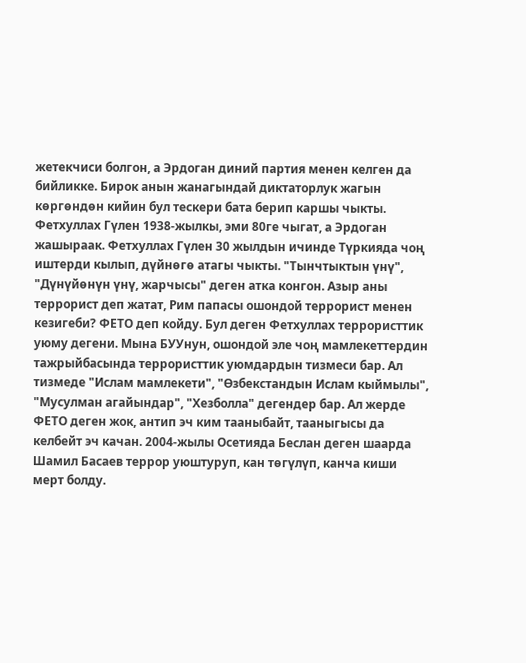жетекчиси болгон, а Эрдоган диний партия менен келген да бийликке. Бирок анын жанагындай диктаторлук жагын көргөндөн кийин бул тескери бата берип каршы чыкты. Фетхуллах Гүлен 1938-жылкы, эми 80ге чыгат, а Эрдоган жашыраак. Фетхуллах Гүлен 30 жылдын ичинде Түркияда чоң иштерди кылып, дүйнөгө атагы чыкты. "Тынчтыктын үнү", "Дүнүйөнүн үнү, жарчысы" деген атка конгон. Азыр аны террорист деп жатат, Рим папасы ошондой террорист менен кезигеби? ФЕТО деп койду. Бул деген Фетхуллах террористтик уюму дегени. Мына БУУнун, ошондой эле чоң мамлекеттердин тажрыйбасында террористтик уюмдардын тизмеси бар. Ал тизмеде "Ислам мамлекети", "Ѳзбекстандын Ислам кыймылы", "Мусулман агайындар", "Хезболла" дегендер бар. Ал жерде ФЕТО деген жок, антип эч ким тааныбайт, тааныгысы да келбейт эч качан. 2004-жылы Осетияда Беслан деген шаарда Шамил Басаев террор уюштуруп, кан төгүлүп, канча киши мерт болду.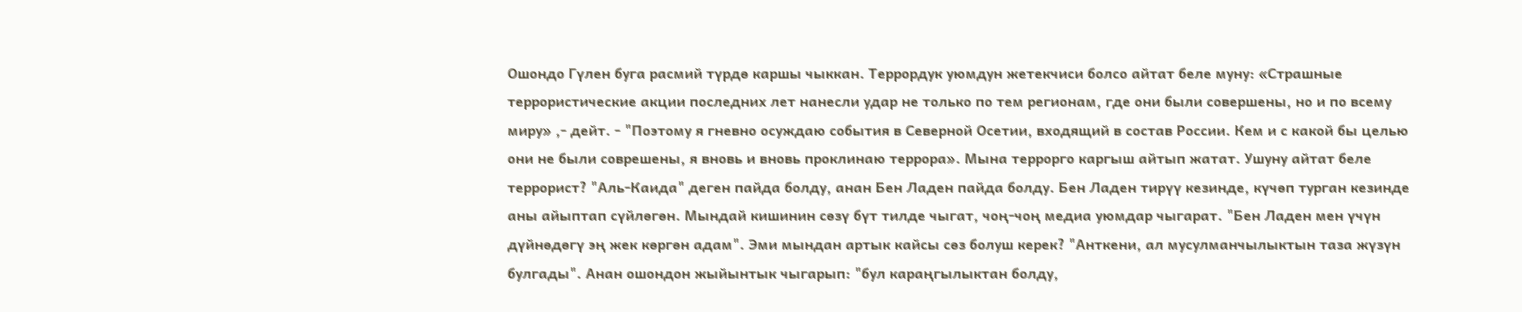Ошондо Гүлен буга расмий түрдө каршы чыккан. Террордук уюмдун жетекчиси болсо айтат беле муну: «Страшные террористические акции последних лет нанесли удар не только по тем регионам, где они были совершены, но и по всему миру» ,- дейт. - "Поэтому я гневно осуждаю события в Северной Осетии, входящий в состав России. Кем и с какой бы целью они не были соврешены, я вновь и вновь проклинаю террора». Мына террорго каргыш айтып жатат. Ушуну айтат беле террорист? "Аль-Каида" деген пайда болду, анан Бен Ладен пайда болду. Бен Ладен тирүү кезинде, күчөп турган кезинде аны айыптап сүйлөгөн. Мындай кишинин сөзү бүт тилде чыгат, чоң-чоң медиа уюмдар чыгарат. "Бен Ладен мен үчүн дүйнөдөгү эң жек көргөн адам". Эми мындан артык кайсы сөз болуш керек? "Анткени, ал мусулманчылыктын таза жүзүн булгады". Анан ошондон жыйынтык чыгарып: "бул караңгылыктан болду,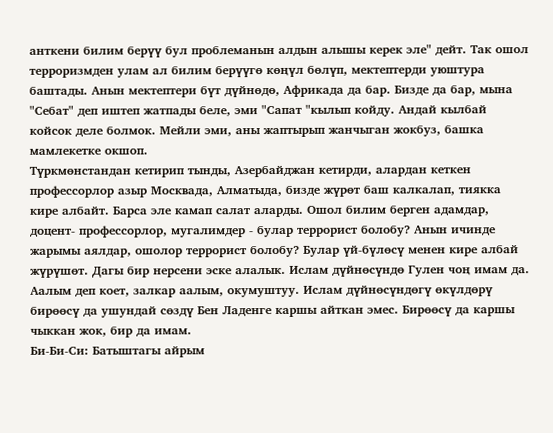анткени билим берүү бул проблеманын алдын алышы керек эле" дейт. Так ошол терроризмден улам ал билим берүүгө көңүл бөлүп, мектептерди уюштура баштады. Анын мектептери бүт дүйнөдө, Африкада да бар. Бизде да бар, мына "Себат" деп иштеп жатпады беле, эми "Сапат "кылып койду. Андай кылбай койсок деле болмок. Мейли эми, аны жаптырып жанчыган жокбуз, башка мамлекетке окшоп.
Түркмөнстандан кетирип тынды, Азербайджан кетирди, алардан кеткен профессорлор азыр Москвада, Алматыда, бизде жүрөт баш калкалап, тиякка кире албайт. Барса эле камап салат аларды. Ошол билим берген адамдар, доцент- профессорлор, мугалимдер - булар террорист болобу? Анын ичинде жарымы аялдар, ошолор террорист болобу? Булар үй-бүлөсү менен кире албай жүрүшөт. Дагы бир нерсени эске алалык. Ислам дүйнөсүндө Гулен чоң имам да. Аалым деп коет, залкар аалым, окумуштуу. Ислам дүйнөсүндөгү өкүлдөрү бирөөсү да ушундай сөздү Бен Ладенге каршы айткан эмес. Бирөөсү да каршы чыккан жок, бир да имам.
Би-Би-Си: Батыштагы айрым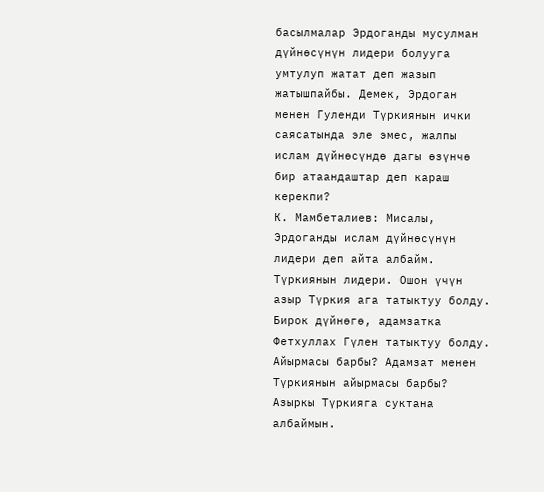басылмалар Эрдоганды мусулман дүйнөсүнүн лидери болууга умтулуп жатат деп жазып жатышпайбы. Демек, Эрдоган менен Гуленди Түркиянын ички саясатында эле эмес, жалпы ислам дүйнөсүндө дагы өзүнчө бир атаандаштар деп караш керекпи?
К. Мамбеталиев: Мисалы, Эрдоганды ислам дүйнөсүнүн лидери деп айта албайм. Түркиянын лидери. Ошон үчүн азыр Түркия ага татыктуу болду. Бирок дүйнөгө, адамзатка Фетхуллах Гүлен татыктуу болду. Айырмасы барбы? Адамзат менен Түркиянын айырмасы барбы? Азыркы Түркияга суктана албаймын.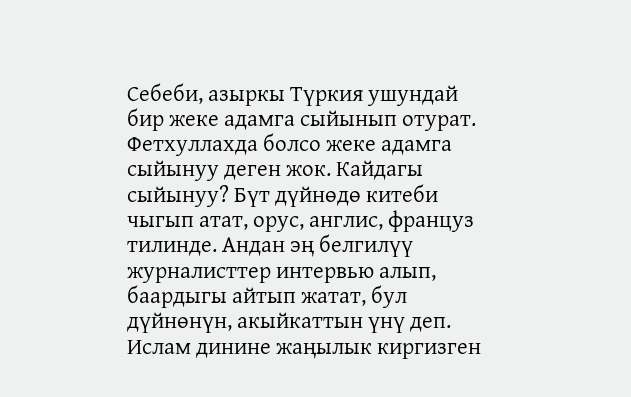Себеби, азыркы Түркия ушундай бир жеке адамга сыйынып отурат. Фетхуллахда болсо жеке адамга сыйынуу деген жок. Кайдагы сыйынуу? Бүт дүйнөдө китеби чыгып атат, орус, англис, француз тилинде. Андан эң белгилүү журналисттер интервью алып, баардыгы айтып жатат, бул дүйнөнүн, акыйкаттын үнү деп. Ислам динине жаңылык киргизген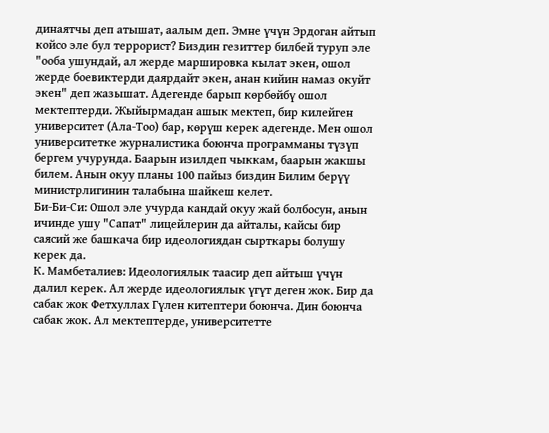динаятчы деп атышат, аалым деп. Эмне үчүн Эрдоган айтып койсо эле бул террорист? Биздин гезиттер билбей туруп эле "ооба ушундай, ал жерде маршировка кылат экен, ошол жерде боевиктерди даярдайт экен, анан кийин намаз окуйт экен" деп жазышат. Адегенде барып көрбөйбү ошол мектептерди. Жыйырмадан ашык мектеп, бир килейген университет (Ала-Тоо) бар, көрүш керек адегенде. Мен ошол университетке журналистика боюнча программаны түзүп бергем учурунда. Баарын изилдеп чыккам, баарын жакшы билем. Анын окуу планы 100 пайыз биздин Билим берүү министрлигинин талабына шайкеш келет.
Би-Би-Си: Ошол эле учурда кандай окуу жай болбосун, анын ичинде ушу "Сапат" лицейлерин да айталы, кайсы бир саясий же башкача бир идеологиядан сырткары болушу керек да.
К. Мамбеталиев: Идеологиялык таасир деп айтыш үчүн далил керек. Ал жерде идеологиялык үгүт деген жок. Бир да сабак жок Фетхуллах Гүлен китептери боюнча. Дин боюнча сабак жок. Ал мектептерде, университетте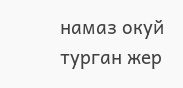намаз окуй турган жер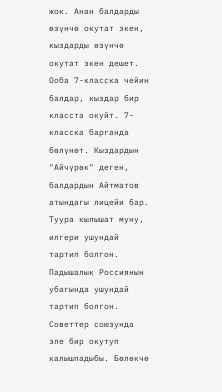жок. Анан балдарды өзүнчө окутат экен, кыздарды өзүнчө окутат экен дешет. Ооба 7-класска чейин балдар, кыздар бир класста окуйт. 7-класска барганда бөлүнөт. Кыздардын "Айчүрөк" деген, балдардын Айтматов атындагы лицейи бар. Туура кылышат муну, илгери ушундай тартип болгон. Падышалык Россиянын убагында ушундай тартип болгон. Советтер союзунда эле бир окутуп калышпадыбы. Бөлөкчө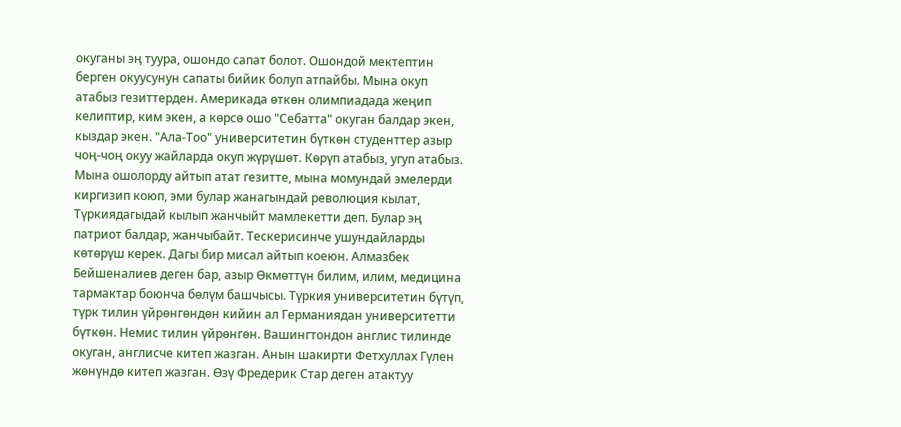окуганы эӊ туура, ошондо сапат болот. Ошондой мектептин берген окуусунун сапаты бийик болуп атпайбы. Мына окуп атабыз гезиттерден. Америкада өткөн олимпиадада жеӊип келиптир, ким экен, а көрсө ошо "Себатта" окуган балдар экен, кыздар экен. "Ала-Тоо" университетин бүткөн студенттер азыр чоӊ-чоң окуу жайларда окуп жүрүшөт. Көрүп атабыз, угуп атабыз. Мына ошолорду айтып атат гезитте, мына момундай эмелерди киргизип коюп, эми булар жанагындай революция кылат, Түркиядагыдай кылып жанчыйт мамлекетти деп. Булар эӊ патриот балдар, жанчыбайт. Тескерисинче ушундайларды көтөрүш керек. Дагы бир мисал айтып коеюн. Алмазбек Бейшеналиев деген бар, азыр Ѳкмөттүн билим, илим, медицина тармактар боюнча бөлүм башчысы. Түркия университетин бүтүп, түрк тилин үйрөнгөндөн кийин ал Германиядан университетти бүткөн. Немис тилин үйрөнгөн. Вашингтондон англис тилинде окуган, англисче китеп жазган. Анын шакирти Фетхуллах Гүлен жөнүндө китеп жазган. Ѳзү Фредерик Стар деген атактуу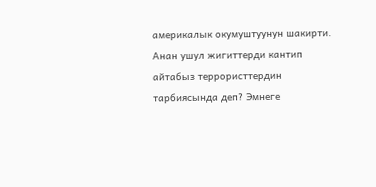америкалык окумуштуунун шакирти. Анан ушул жигиттерди кантип айтабыз террористтердин тарбиясында деп? Эмнеге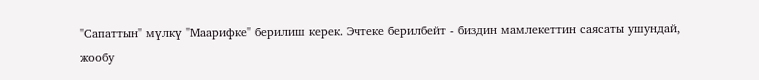"Сапаттын" мүлкү "Маарифке" берилиш керек. Эчтеке берилбейт - биздин мамлекеттин саясаты ушундай, жообу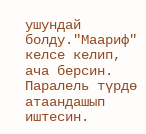ушундай болду."Маариф" келсе келип, ача берсин. Паралель түрдө атаандашып иштесин.